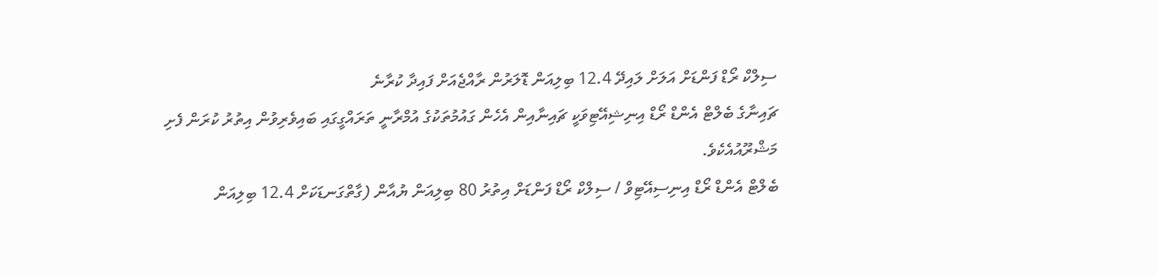ސިލްކް ރޯޑް ފަންޑަށް އަލަށް ލައިދޭ 12.4 ބިލިއަން ޑޮލަރުން ރާއްޖެއަށް ފައިދާ ކުރާނެ
ޗައިނާގެ ބެލްޓް އެންޑް ރޯޑް އިނިޝިއޭޓިވަކީ ޗައިނާއިން އެހެން ގައުމުތަކުގެ އުމްރާނީ ތަރައްގީގައި ބައިވެރިވުން އިތުރު ކުރަން ފެށި މަޝްރޫއުއެކެވެ.
ބެލްޓް އެންޑް ރޯޑް އިނިސިއޭޓިވް / ސިލްކް ރޯޑް ފަންޑަށް އިތުރު 80 ބިލިއަން ޔުއާން (ގާތްގަނޑަކަށް 12.4 ބިލިއަން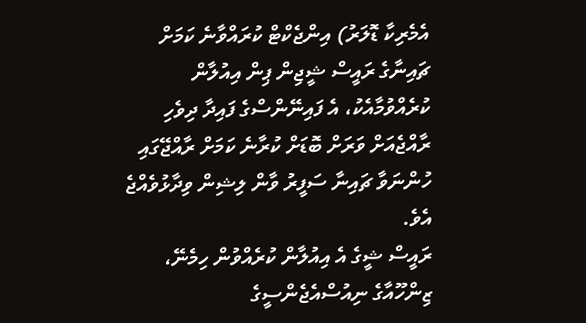އެމެރިކާ ޑޮލަރު) އިންޖެކްޓް ކުރައްވާނެ ކަމަށް ޗައިނާގެ ރައީސް ޝީޖިން ޕިން އިއުލާން ކުރެއްވުމާއެކު، އެ ފައިނޭންސްގެ ފައިދާ ދިވެހި ރާއްޖެއަށް ވަރަށް ބޮޑަށް ކުރާނެ ކަމަށް ރާއްޖޭގައި ހުންނަވާ ޗައިނާ ސަފީރު ވާން ލިޝިން ވިދާޅުވެއްޖެ އެވެ.
ރައީސް ޝީގެ އެ އިއުލާން ކުރެއްވުން ހިމެނޭ، ޒިންހޫއާގެ ނިއުސްއެޖެންސީގެ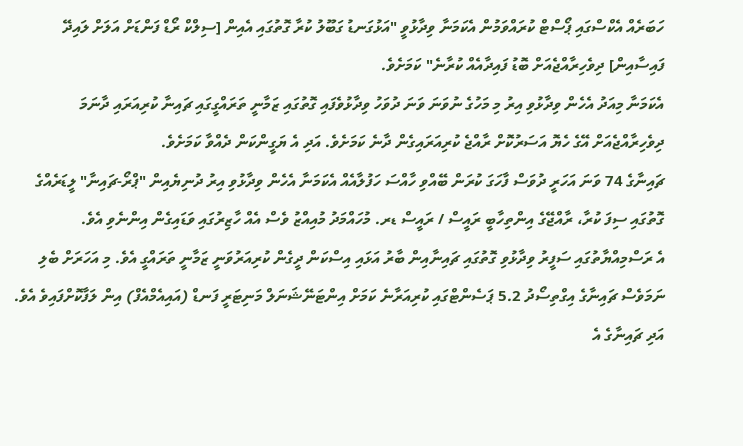ހަބަރެއް އެކްސްގައި ޕޯސްޓް ކުރައްވަމުން އެކަމަނާ ވިދާޅުވީ "އަޅުގަނޑު ގަބޫލު ކުރާ ގޮތުގައި އެއިން [ސިލްކް ރޯޑް ފަންޑަށް އަލަށް ލައިދޭ ފައިސާއިން] ދިވެހިރާއްޖެއަށް ބޮޑު ފައިދާއެއް ކުރާނެ" ކަމަށެވެ.
އެކަމަނާ މިއަދު އެހެން ވިދާޅުވި އިރު މި މަހުގެ ނުވަނަ ވަނަ ދުވަހު ވިދާޅުވެފައި ގޮތުގައި ޒަމާނީ ތަރައްގީގައި ޗައިނާ ކުރިއަރައި ދާނަމަ ދިވެހިރާއްޖެއަށް އޭގެ ހެޔޮ އަސަރުކޮށް ރާއްޖެ ކުރިއަރައިގެން ދާނެ ކަމަށެވެ. އަދި އެ ޔަގީންކަން ދެއްވާ ކަމަށެވެ.
ޗައިނާގެ 74 ވަނަ އަހަރީ ދުވަސް ފާހަގަ ކުރަން ބޭއްވި ހާއްސަ ހަފުލާއެއް އެކަމަނާ އެހެން ވިދާޅުވި އިރު ދުނިޔެއިން "ޕްރޯ-ޗައިނާ" ލީޑަރެއްގެ ގޮތުގައި ސިފަ ކުރާ، ރާއްޖޭގެ އިންތިހާބީ ރައީސް / ރައީސް ޑރ. މުހައްމަދު މުއިއްޒު ވެސް އެއް ހާޒިރުގައި ވަޑައިގެން އިންނެވި އެވެ.
އެ ރަސްމިއްޔާތުގައި ސަފީރު ވިދާޅުވި ގޮތުގައި ޗައިނާއިން ބާރު އަޅައި އިސްކަން ދީގެން ކުރިއަރުވަނީ ޒަމާނީ ތަރައްގީ އެވެ. މި އަހަރަށް ބެލި ނަމަވެސް ޗައިނާގެ އިގްތިސޯދު 5.2 ޕަސެންޓްގައި ކުރިއަރާނެ ކަމަށް އިންޓަނޭޝަނަލް މަނިޓަރީ ފަނޑް (އައިއެމްއެފް) އިން ލަފާކޮށްފައިވެ އެވެ.
އަދި ޗައިނާގެ އެ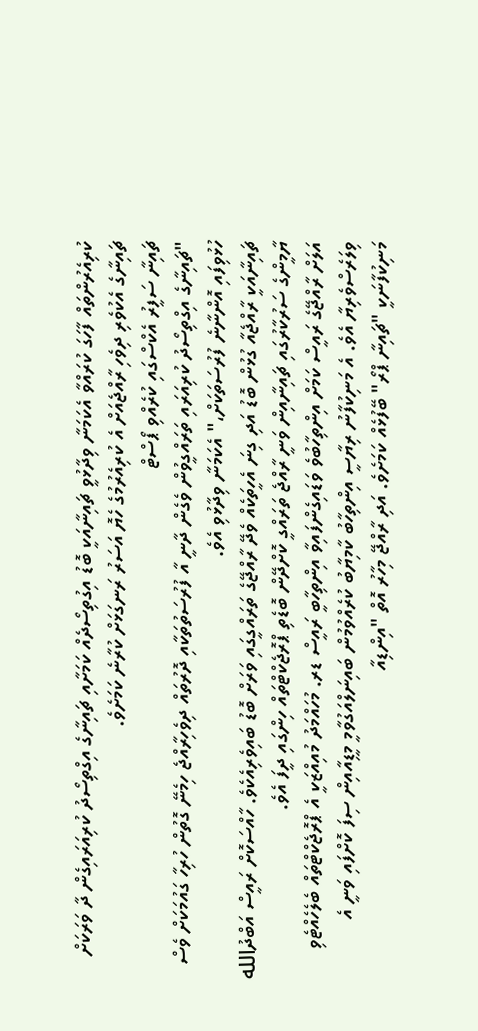ކުރިއެރުންތައް ފާހަގަ ކުރައްވާ އެކަމަނާ ވިދާޅުވީ ޗައިނާއަކީ ބޮޑު އިގުތިސޯދެއް ކަމަށާއި ޗައިނާގެ އިގްތިސޯދު ކުރިއަރައިގެން ދާ ވަރަކަށް ޗައިނާގެ އެކުވެރި ދިވެހި ރާއްޖެއަށް އެ ކުރިއެރުމުގެ ހެޔޮ އަސަރު ރަނގަޅަށް ކުރާނެ ކަމަށެވެ.
ޗައިނާ ސަފީރު އެކްސްގައި ކުރެއްވި ޕޯސްޓް
"ޗައިނާގެ އިގްތިސޯދު ކުރިއަރައި ތަރައްގީވުން ވެގެން ދާނީ އާ ފުރުސަތުތަކާއި ދޮރުތައް ދިވެހިރާއްޖެ ހިމެނޭ ގޮތުން ހުރިހާ ގައުމަކަށް ވެސް ހުޅުވިފައި އޮންނާނެ ފުރުސަތަކަށް،" އެކަމަނާ ވިދާޅުވި އެވެ.
ޗައިނާއަކީ ރާއްޖެއާ ގުޅުން ބޮޑު އަދި ގިނަ އެހީތަކެއް ވެދޭ ރާއްޖޭގެ ތަރައްގީގައި ވަރަށް ބޮޑު ބައިވެރިއެކެވެ. ހާއްސަކޮށް ރައީސް އަބްދުالله ޔާމީންގެ ސަރުކާރުގައި ޗައިނާއިން ވަނީ ރާއްޖެ ތަރައްގީ ކޮށްދޭން ބޮޑެތި ޕްރޮޖެކްޓްތައް ހިންގައި ދީފަ އެވެ.
އަލަށް ރާއްޖޭގެ ރައީސް ކަމަށް އިންތިހާބުވެ ވަޑައިގެންފައިވާ އިންތިހާބީ ރައީސް ޑރ. މުހައްމަދު މުއިއްޒަކީ އެ ޕްރޮޖެކްޓްތައް ބެލެހެއްޓެވި ވިލަރެސްވެރިޔާ އެވެ. އެ މަނިކުފާނު ރިޔާސީ އިންތިހާބު ކާމިޔާބު ކުރެއްވުމުން ބައިނަލްއަގުވާމީ މީޑިއާއިން ސިފަ ކޮށްފައި ވަނީ އެ މަނިކުފާނަކީ "ޗައިނާ ޕްރޯ" ބޭފުޅެއް ކަމަށެވެ. އަދި ރާއްޖޭ މިހާރު އޮތް "އިންޑިއާ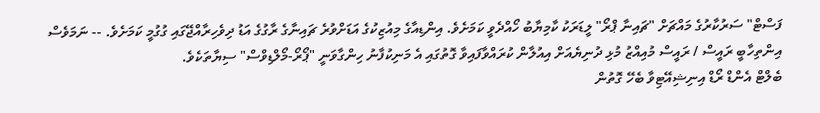ފަސްޓް" ސަރުކާރުގެ މައްޗަށް "ޗައިނާ ޕްރޯ" ލީޑަރަކު ކާމިޔާބު ހޯއްދެވީ ކަމަށެވެ. އިންޑިއާގެ މިއުޒިކުގެ އަޑަށްވުރެ ޗައިނާގެ ރާގުގެ އަޑު ދިވެހިރާއްޖޭގައި ގުގުމީ ކަމަށެވެ. -- ނަމަވެސް އިންތިހާބީ ރައީސް / ރައީސް މުއިއްޒު މުޅި ދުނިޔެއަށް އިއުލާން ކުރައްވާފައިވާ ގޮތުގައި އެ މަނިކުފާނު ހިންގާވަނީ "ޕޯރޯ-މޯލްޑިވްސް" ސިޔާތަކެވެ.
ބެލްޓް އެންޑް ރޯޑް އިނިޝިއޭޓިވާ ބެހޭ ގޮތުން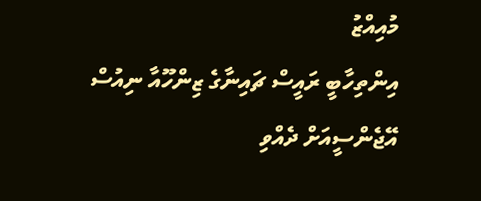މުއިއްޒު
އިންތިހާބީ ރައީސް ޗައިނާގެ ޒިންހޫއާ ނިއުސް އޭޖެންސީއަށް ދެއްވި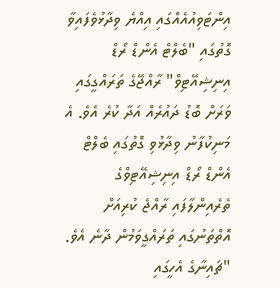އިންޓަވިއުއެއްގައި އިއްޔެ ވިދާޅުވެފައިވާ ގޮތުގައި "ބެލްޓް އެންޑް ރޯޑް އިނިޝިއޭޓިވް" ރާއްޖޭގެ ތަރައްގީގައި ވަރަށް ބޮޑު ދައުރެއް އަދާ ކުރެ އެވެ. އެ މަނިކުފާނު ވިދާޅުވި ގޮތުގައި ބެލްޓް އެންޑް ރޯޑް އިނިޝިއޭޓިވްގެ ތެރެއިންލާފައި ރާއްޖެ ކުރިއަށް އޮތްތަނުގައި ތަރައްގީވަމުން ދާނެ އެވެ.
"ޗައިނާގެ އެހީގައި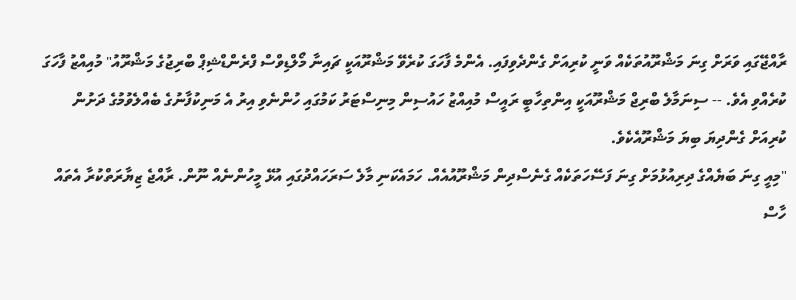ރާއްޖޭގައި ވަރަށް ގިނަ މަޝްރޫއުތަކެއް ވަނީ ކުރިއަށް ގެންދެވިފައި. އެންމެ ފާހަގަ ކުރެވޭ މަޝްރޫއަކީ ޗައިނާ މޯލްޑިވްސް ފްރެންޑްޝިޕް ބްރިޖުގެ މަޝްރޫއު" މުއިއްޒު ފާހަގަ ކުރެއްވި އެވެ. -- ސިނަމާލެ ބްރިޖް މަޝްރޫއަކީ އިންތިހާބީ ރައީސް މުއިއްޒު ހައުސިން މިނިސްޓަރު ކަމުގައި ހުންނެވި އިރު އެ މަނިކުފާނުގެ ބެއްލެވުމުގެ ދަށުން ކުރިއަށް ގެންދިޔަ ބިޔަ މަޝްރޫއެކެވެ.
"މިއީ ގިނަ ބަޔެއްގެ ދިރިއުޅުމަށް ގިނަ ފަސޭހަތަކެއް ގެނެސްދިން މަޝްރޫއުއެއް. ހަމައެކަނި މާލެ ސަރަހައްދުގައި އުޅޭ މީހުންނެއް ނޫން. ރާއްޖެ ޒިޔާރަތްކުރާ އެތައް ހާސް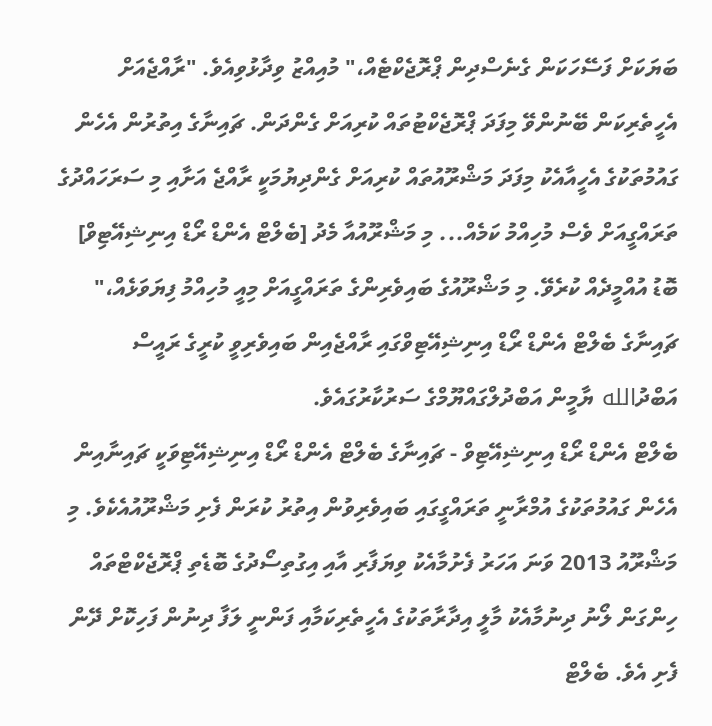ބަޔަކަށް ފަސޭހަކަން ގެނެސްދިން ޕްރޮޖެކްޓެއް،" މުއިއްޒު ވިދާޅުވިއެވެ. "ރާއްޖެއަށް އެހީތެރިކަން ބޭނުންވޭ މިފަދަ ޕްރޮޖެކްޓުތައް ކުރިއަށް ގެންދަން. ޗައިނާގެ އިތުރުން އެހެން ގައުމުތަކުގެ އެހީއާއެކު މިފަދަ މަޝްރޫއުތައް ކުރިއަށް ގެންދިޔުމަކީ ރާއްޖެ އަށާއި މި ސަރަހައްދުގެ ތަރައްގީއަށް ވެސް މުހިއްމު ކަމެއް... މި މަޝްރޫއުއާ މެދު [ބެލްޓް އެންޑް ރޯޑް އިނިޝިއޭޓިވް] ބޮޑު އުއްމީދެއް ކުރެވޭ. މި މަޝްރޫއުގެ ބައިވެރިންގެ ތަރައްގީއަށް މިއީ މުހިއްމު ފިޔަވަޅެއް،"
ޗައިނާގެ ބެލްޓް އެންޑް ރޯޑް އިނިޝިއޭޓިވްގައި ރާއްޖެއިން ބައިވެރިވީ ކުރީގެ ރައީސް އަބްދުالله ޔާމީން އަބްދުލްގައްޔޫމްގެ ސަރުކާރުގައެވެ.
ބެލްޓް އެންޑް ރޯޑް އިނިޝިއޭޓިވް - ޗައިނާގެ ބެލްޓް އެންޑް ރޯޑް އިނިޝިއޭޓިވަކީ ޗައިނާއިން އެހެން ގައުމުތަކުގެ އުމްރާނީ ތަރައްގީގައި ބައިވެރިވުން އިތުރު ކުރަން ފެށި މަޝްރޫއުއެކެވެ. މި މަޝްރޫއު 2013 ވަނަ އަހަރު ފެށުމާއެކު ވިޔަފާރި އާއި އިގުތިސޯދުގެ ބޮޑެތި ޕްރޮޖެކްޓްތައް ހިންގަން ލޯނު ދިނުމާއެކު މާލީ އިދާރާތަކުގެ އެހީތެރިކަމާއި ފަންނީ ލަފާ ދިނުން ފަހިކޮށް ދޭން ފެށި އެވެ. ބެލްޓް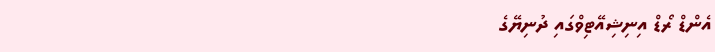އެންޑް ރޯޑް އިނިޝިއޭޓިވްގައި ދުނިޔޭގެ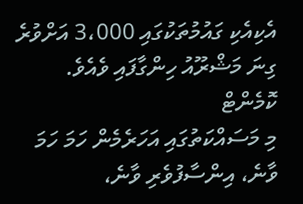އެކިއެކި ގައުމުތަކުގައި 3،000 އަށްވުރެ ގިނަ މަޝްރޫއު ހިންގާފައި ވެއެވެ.
ކޮމެންޓް
މި މަސައްކަތުގައި އަހަރެމެން ހަމަ ހަމަ ވާނެ، އިންސާފުވެރި ވާނެ،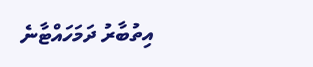އިތުބާރު ދަމަހައްޓާނެ